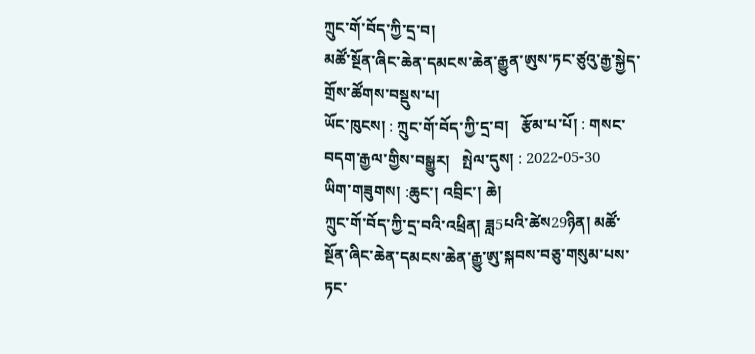ཀྲུང་གོ་བོད་ཀྱི་དྲ་བ།
མཚོ་སྔོན་ཞིང་ཆེན་དམངས་ཆེན་རྒྱུན་ཨུས་ཏང་ཙུའུ་རྒྱ་སྐྱེད་གྲོས་ཚོགས་བསྡུས་པ།
ཡོང་ཁུངས། : ཀྲུང་གོ་བོད་ཀྱི་དྲ་བ།   རྩོམ་པ་པོ། : གསང་བདག་རྒྱལ་གྱིས་བསྒྱུར།   སྤེལ་དུས། : 2022-05-30
ཡིག་གཟུགས། :ཆུང་། འབྲིང་། ཆེ།
ཀྲུང་གོ་བོད་ཀྱི་དྲ་བའི་འཕྲིན། ཟླ5པའི་ཚེས29ཉིན། མཚོ་སྔོན་ཞིང་ཆེན་དམངས་ཆེན་རྒྱུ་ཨུ་སྐབས་བཅུ་གསུམ་པས་ཏང་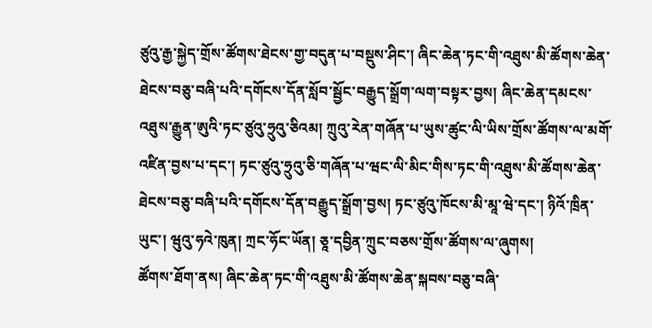ཙུའུ་རྒྱ་སྐྱེད་གྲོས་ཚོགས་ཐེངས་གྱ་བདུན་པ་བསྡུས་ཤིང་། ཞིང་ཆེན་ཏང་གི་འཐུས་མི་ཚོགས་ཆེན་ཐེངས་བཅུ་བཞི་པའི་དགོངས་དོན་སློབ་སྦྱོང་བརྒྱུད་སྒྲོག་ལག་བསྟར་བྱས། ཞིང་ཆེན་དམངས་འཐུས་རྒྱུན་ཨུའི་ཏང་ཙུའུ་ཧྲུའུ་ཅིའམ། ཀྲུའུ་རེན་གཞོན་པ་ཡུས་ཚུང་ལི་ཡིས་གྲོས་ཚོགས་ལ་མགོ་འཛིན་བྱས་པ་དང་། ཏང་ཙུའུ་ཧྲུའུ་ཅི་གཞོན་པ་ཝང་ལི་མིང་གིས་ཏང་གི་འཐུས་མི་ཚོགས་ཆེན་ཐེངས་བཅུ་བཞི་པའི་དགོངས་དོན་བརྒྱུད་སྒྲོག་བྱས། ཏང་ཙུའུ་ཁོངས་མི་མཱ་ཝེ་དང་། ཉིའོ་ཁྲིན་ཡུང་། ཝུའུ་ཧའེ་ཁུན། ཀྲང་ཧོང་ཡོན། ཅཱ་དབྱིན་ཀྲུང་བཅས་གྲོས་ཚོགས་ལ་ཞུགས།
ཚོགས་ཐོག་ནས། ཞིང་ཆེན་ཏང་གི་འཐུས་མི་ཚོགས་ཆེན་སྐབས་བཅུ་བཞི་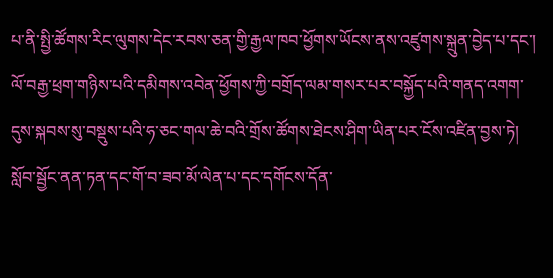པ་ནི་སྤྱི་ཚོགས་རིང་ལུགས་དེང་རབས་ཅན་གྱི་རྒྱལ་ཁབ་ཕྱོགས་ཡོངས་ནས་འཛུགས་སྐྲུན་བྱེད་པ་དང་། ལོ་བརྒྱ་ཕྲག་གཉིས་པའི་དམིགས་འབེན་ཕྱོགས་ཀྱི་བགྲོད་ལམ་གསར་པར་བསྐྱོད་པའི་གནད་འགག་དུས་སྐབས་སུ་བསྡུས་པའི་ཧ་ཅང་གལ་ཆེ་བའི་གྲོས་ཚོགས་ཐེངས་ཤིག་ཡིན་པར་ངོས་འཛིན་བྱས་ཏེ། སློབ་སྦྱོང་ནན་ཏན་དང་གོ་བ་ཟབ་མོ་ལེན་པ་དང་དགོངས་དོན་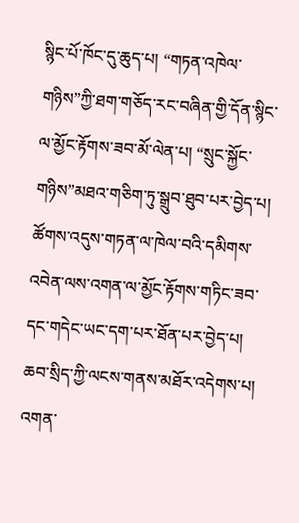སྙིང་པོ་ཁོང་དུ་ཆུད་པ། “གཏན་འཁེལ་གཉིས”ཀྱི་ཐག་གཅོད་རང་བཞིན་གྱི་དོན་སྙིང་ལ་མྱོང་རྟོགས་ཟབ་མོ་ལེན་པ། “སྲུང་སྐྱོང་གཉིས”མཐའ་གཅིག་ཏུ་སྒྲུབ་ཐུབ་པར་བྱེད་པ། ཚོགས་འདུས་གཏན་ལ་ཁེལ་བའི་དམིགས་འབེན་ལས་འགན་ལ་མྱོང་རྟོགས་གཏིང་ཟབ་དང་གདེང་ཡང་དག་པར་ཐོན་པར་བྱེད་པ། ཆབ་སྲིད་ཀྱི་ལངས་གནས་མཐོར་འདེགས་པ། འགན་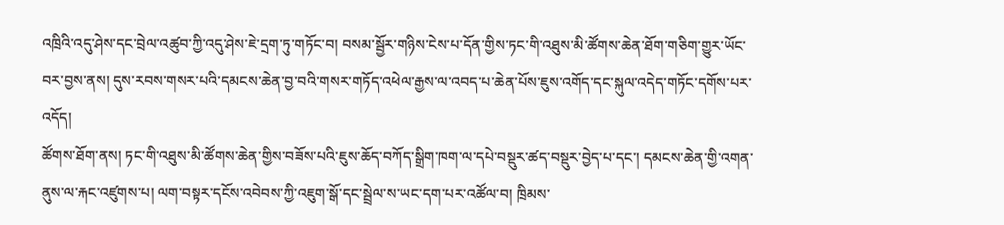འཁྲིའི་འདུ་ཤེས་དང་བྲེལ་འཚུབ་ཀྱི་འདུ་ཤེས་ཇེ་དྲག་ཏུ་གཏོང་བ། བསམ་སྦྱོར་གཉིས་ངེས་པ་དོན་གྱིས་ཏང་གི་འཐུས་མི་ཚོགས་ཆེན་ཐོག་གཅིག་གྱུར་ཡོང་བར་བྱས་ནས། དུས་རབས་གསར་པའི་དམངས་ཆེན་བྱ་བའི་གསར་གཏོད་འཕེལ་རྒྱས་ལ་འབད་པ་ཆེན་པོས་ཇུས་འགོད་དང་སྐུལ་འདེད་གཏོང་དགོས་པར་འདོད།
ཚོགས་ཐོག་ནས། ཏང་གི་འཐུས་མི་ཚོགས་ཆེན་གྱིས་བཟོས་པའི་ཇུས་ཆོད་བཀོད་སྒྲིག་ཁག་ལ་དཔེ་བསྡུར་ཚད་བསྡུར་བྱེད་པ་དང་། དམངས་ཆེན་གྱི་འགན་ནུས་ལ་རྐང་འཛུགས་པ། ལག་བསྟར་དངོས་འབེབས་ཀྱི་འཇུག་སྒོ་དང་སྦྲེལ་ས་ཡང་དག་པར་འཚོལ་བ། ཁྲིམས་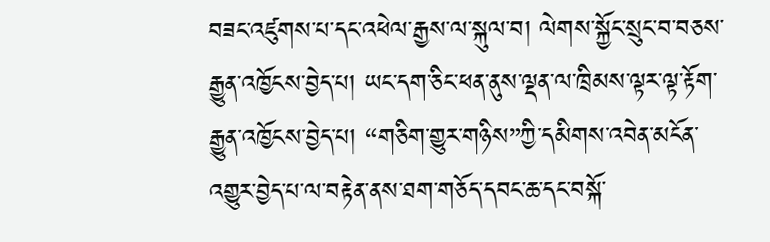བཟང་འཛུགས་པ་དང་འཕེལ་རྒྱས་ལ་སྐུལ་བ། ལེགས་སྐྱོང་སྲུང་བ་བཅས་རྒྱུན་འཁྱོངས་བྱེད་པ། ཡང་དག་ཅིང་ཕན་ནུས་ལྡན་ལ་ཁྲིམས་ལྟར་ལྟ་རྟོག་རྒྱུན་འཁྱོངས་བྱེད་པ། “གཅིག་གྱུར་གཉིས”ཀྱི་དམིགས་འབེན་མངོན་འགྱུར་བྱེད་པ་ལ་བརྟེན་ནས་ཐག་གཅོད་དབང་ཆ་དང་བསྐོ་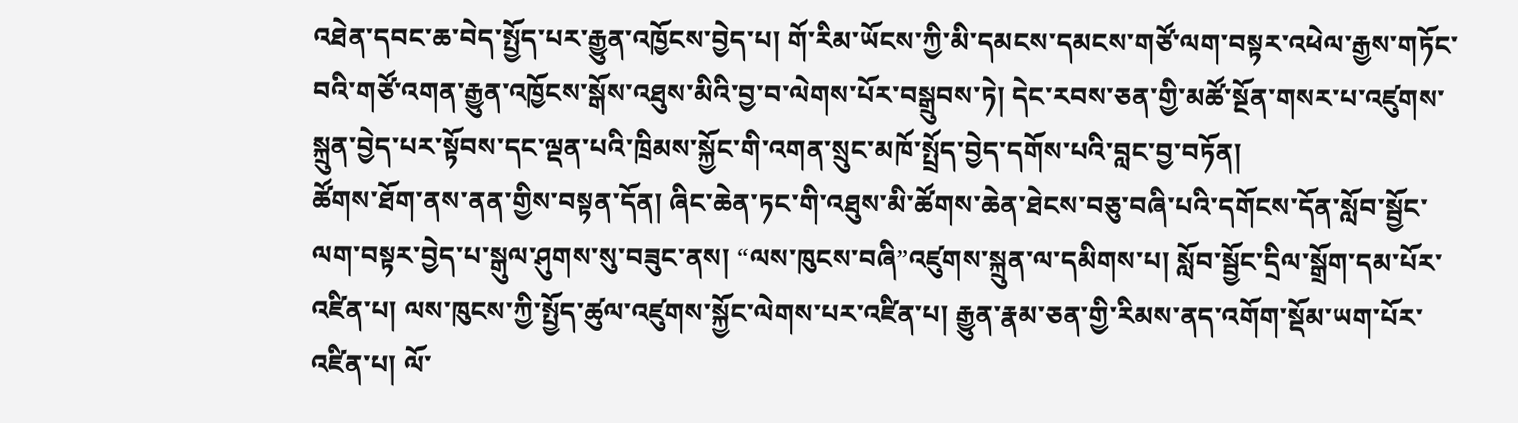འཐེན་དབང་ཆ་བེད་སྤྱོད་པར་རྒྱུན་འཁྱོངས་བྱེད་པ། གོ་རིམ་ཡོངས་ཀྱི་མི་དམངས་དམངས་གཙོ་ལག་བསྟར་འཕེལ་རྒྱས་གཏོང་བའི་གཙོ་འགན་རྒྱུན་འཁྱོངས་སྒོས་འཐུས་མིའི་བྱ་བ་ལེགས་པོར་བསྒྲུབས་ཏེ། དེང་རབས་ཅན་གྱི་མཚོ་སྔོན་གསར་པ་འཛུགས་སྐྲུན་བྱེད་པར་སྟོབས་དང་ལྡན་པའི་ཁྲིམས་སྐྱོང་གི་འགན་སྲུང་མཁོ་སྤྲོད་བྱེད་དགོས་པའི་བླང་བྱ་བཏོན།
ཚོགས་ཐོག་ནས་ནན་གྱིས་བསྟན་དོན། ཞིང་ཆེན་ཏང་གི་འཐུས་མི་ཚོགས་ཆེན་ཐེངས་བཅུ་བཞི་པའི་དགོངས་དོན་སློབ་སྦྱོང་ལག་བསྟར་བྱེད་པ་སྒུལ་ཤུགས་སུ་བཟུང་ནས། “ལས་ཁུངས་བཞི”འཛུགས་སྐྲུན་ལ་དམིགས་པ། སློབ་སྦྱོང་དྲིལ་སྒྲོག་དམ་པོར་འཛིན་པ། ལས་ཁུངས་ཀྱི་སྤྱོད་ཚུལ་འཛུགས་སྐྱོང་ལེགས་པར་འཛིན་པ། རྒྱུན་རྣམ་ཅན་གྱི་རིམས་ནད་འགོག་སྡོམ་ཡག་པོར་འཛིན་པ། ལོ་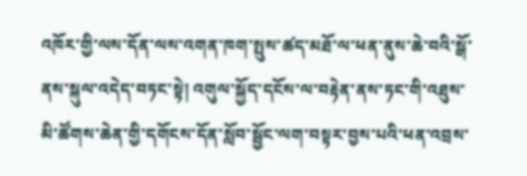འཁོར་གྱི་ལས་དོན་ལས་འགན་ཁག་སྤུས་ཚད་མཐོ་ལ་ཕན་ནུས་ཆེ་བའི་སྒོ་ནས་སྐུལ་འདེད་བཏང་སྟེ། འགུལ་སྐྱོད་དངོས་ལ་བརྟེན་ནས་ཏང་གི་འཐུས་མི་ཚོགས་ཆེན་གྱི་དགོངས་དོན་སློབ་སྦྱོང་ལག་བསྟར་བྱས་པའི་ཕན་འབྲས་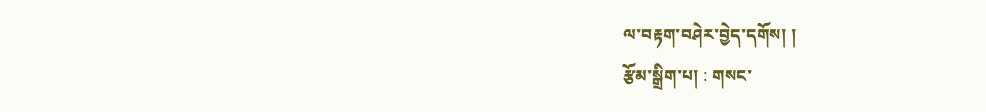ལ་བརྟག་བཤེར་བྱེད་དགོས། །
རྩོམ་སྒྲིག་པ། : གསང་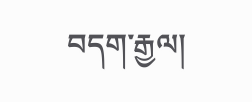བདག་རྒྱལ།